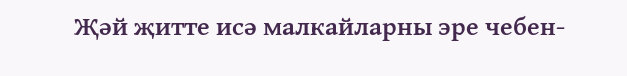Җәй җитте исә малкайларны эре чебен-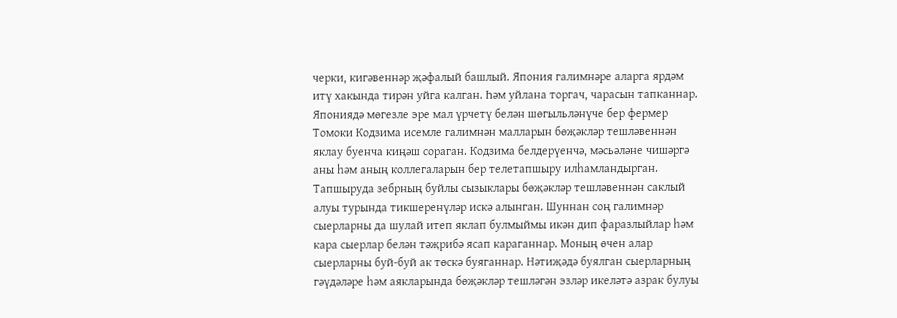черки, кигәвеннәр җәфалый башлый. Япония галимнәре аларга ярдәм итү хакында тирән уйга калган. Һәм уйлана торгач, чарасын тапканнар.
Япониядә мөгезле эре мал үрчетү белән шөгыльләнүче бер фермер Томоки Кодзима исемле галимнән малларын бөҗәкләр тешләвеннән яклау буенча киңәш сораган. Кодзима белдерүенчә, мәсьәләне чишәргә аны һәм аның коллегаларын бер телетапшыру илһамландырган. Тапшыруда зебрның буйлы сызыклары бөҗәкләр тешләвеннән саклый алуы турында тикшеренүләр искә алынган. Шуннан соң галимнәр сыерларны да шулай итеп яклап булмыймы икән дип фаразлыйлар һәм кара сыерлар белән тәҗрибә ясап караганнар. Моның өчен алар сыерларны буй-буй ак төскә буяганнар. Нәтиҗәдә буялган сыерларның гәүдәләре һәм аякларында бөҗәкләр тешләгән эзләр икеләтә азрак булуы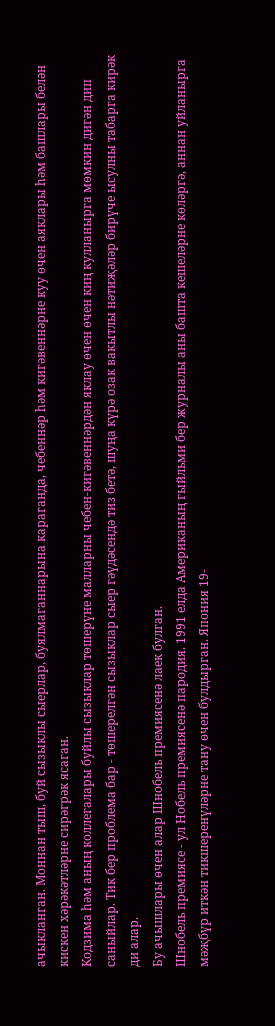ачыкланган. Моннан тыш, буй сызыклы сыерлар, буялмаганнарына караганда, чебеннәр һәм кигәвеннәрне куу өчен аяклары һәм башлары белән кискен хәрәкәтләрне сирәгрәк ясаган.
Кодзима һәм аның коллегалары буйлы сызыклар төшерүне малларны чебен-кигәвеннәрдән яклау өчен өчен киң кулланырга мөмкин дигән дип саныйлар. Тик бер проблема бар - төшерелгән сызыклар сыер гәүдәсендә тиз бетә, шуңа күрә озак вакытлы нәтиҗәләр бирүче ысулны табарга кирәк ди алар.
Бу ачышлары өчен алар Шнобель премиясенә лаек булган.
Шнобель премиясе - ул Нобель премиясенә пародия. 1991 елда Американың гыйльми бер журналы аны башта кешеләрне көләргә, аннан уйланырга мәҗбүр иткән тикшеренүләрне тану өчен булдырган. Япония 19-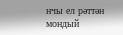нчы ел рәттән мондый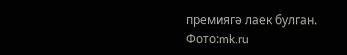премиягә лаек булган.
Фото:mk.ru